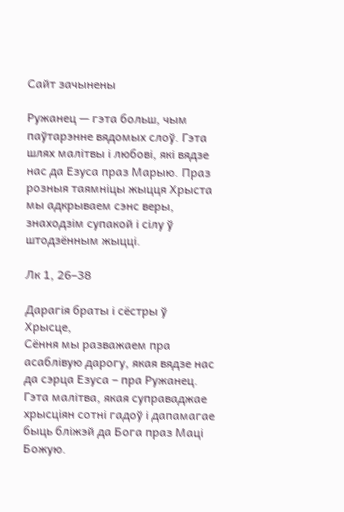Сайт зачынены

Ружанец — гэта больш, чым паўтарэнне вядомых слоў. Гэта шлях малітвы і любові, які вядзе нас да Езуса праз Марыю. Праз розныя таямніцы жыцця Хрыста мы адкрываем сэнс веры, знаходзім супакой і сілу ў штодзённым жыцці.

Лк 1, 26–38

Дарагія браты і сёстры ў Хрысце,
Сёння мы разважаем пра асаблівую дарогу, якая вядзе нас да сэрца Езуса – пра Ружанец. Гэта малітва, якая суправаджае хрысціян сотні гадоў і дапамагае быць бліжэй да Бога праз Маці Божую.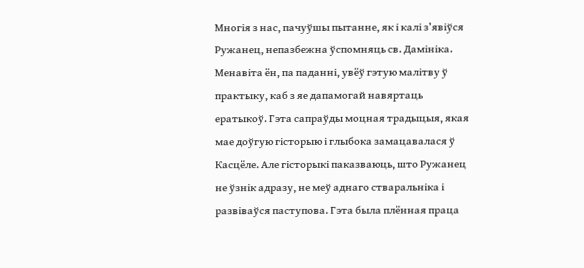Многія з нас, пачуўшы пытанне, як і калі з’явіўся Ружанец, непазбежна ўспомняць св. Дамініка. Менавіта ён, па паданні, увёў гэтую малітву ў практыку, каб з яе дапамогай навяртаць ератыкоў. Гэта сапраўды моцная традыцыя, якая мае доўгую гісторыю і глыбока замацавалася ў Касцёле. Але гісторыкі паказваюць, што Ружанец не ўзнік адразу, не меў аднаго стваральніка і развіваўся паступова. Гэта была плённая праца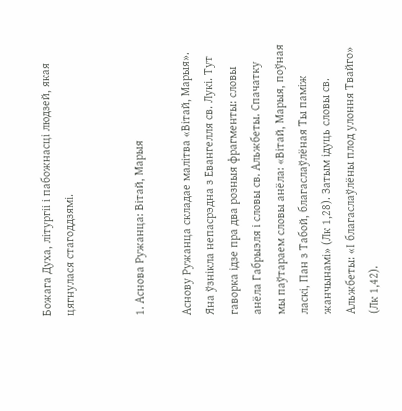Божага Духа, літургіі і пабожнасці людзей, якая цягнулася стагоддзямі.


1. Аснова Ружанца: Вітай, Марыя

Аснову Ружанца складае малітва «Вітай, Марыя». Яна ўзнікла непасрэдна з Евангелля св. Лукі. Тут гаворка ідзе пра два розныя фрагменты: словы анёла Габрыэля і словы св. Альжбеты. Спачатку мы паўтараем словы анёла: «Вітай, Марыя, поўная ласкі, Пан з Табой, благаслаўлёная Ты паміж жанчынамі» (Лк 1,28). Затым ідуць словы св. Альжбеты: «І благаслаўлёны плод улоння Твайго» (Лк 1,42).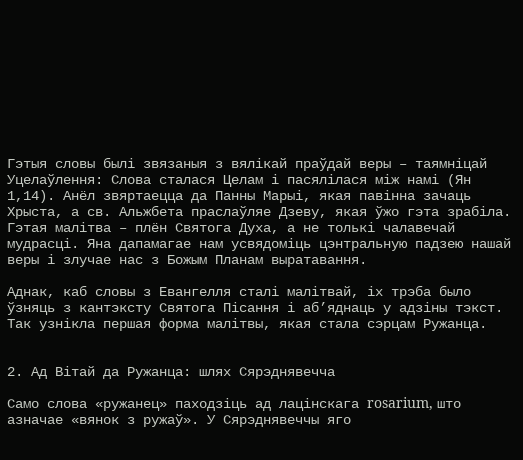Гэтыя словы былі звязаныя з вялікай праўдай веры – таямніцай Уцелаўлення: Слова сталася Целам і пасялілася між намі (Ян 1,14). Анёл звяртаецца да Панны Марыі, якая павінна зачаць Хрыста, а св. Альжбета праслаўляе Дзеву, якая ўжо гэта зрабіла. Гэтая малітва – плён Святога Духа, а не толькі чалавечай мудрасці. Яна дапамагае нам усвядоміць цэнтральную падзею нашай веры і злучае нас з Божым Планам выратавання.

Аднак, каб словы з Евангелля сталі малітвай, іх трэба было ўзняць з кантэксту Святога Пісання і аб’яднаць у адзіны тэкст. Так узнікла першая форма малітвы, якая стала сэрцам Ружанца.


2. Ад Вітай да Ружанца: шлях Сярэднявечча

Само слова «ружанец» паходзіць ад лацінскага rosarium, што азначае «вянок з ружаў». У Сярэднявеччы яго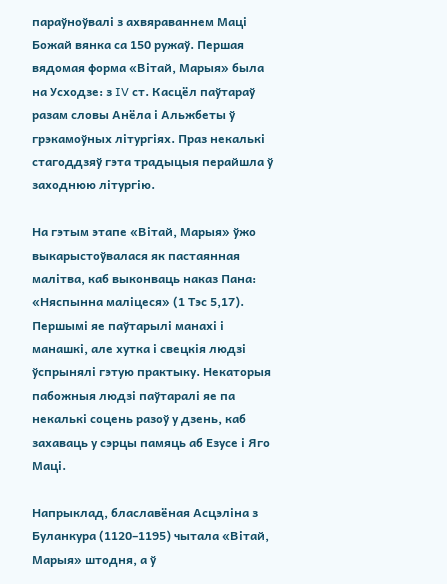параўноўвалі з ахвяраваннем Маці Божай вянка са 150 ружаў. Першая вядомая форма «Вітай, Марыя» была на Усходзе: з IV ст. Касцёл паўтараў разам словы Анёла і Альжбеты ў грэкамоўных літургіях. Праз некалькі стагоддзяў гэта традыцыя перайшла ў заходнюю літургію.

На гэтым этапе «Вітай, Марыя» ўжо выкарыстоўвалася як пастаянная малітва, каб выконваць наказ Пана: «Няспынна маліцеся» (1 Тэс 5,17). Першымі яе паўтарылі манахі і манашкі, але хутка і свецкія людзі ўспрынялі гэтую практыку. Некаторыя пабожныя людзі паўтаралі яе па некалькі соцень разоў у дзень, каб захаваць у сэрцы памяць аб Езусе і Яго Маці.

Напрыклад, блаславёная Асцэліна з Буланкура (1120–1195) чытала «Вітай, Марыя» штодня, а ў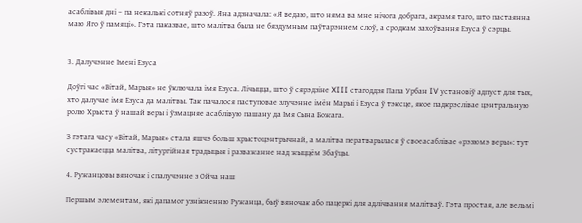асаблівыя дні – па некалькі сотняў разоў. Яна адзначала: «Я ведаю, што няма ва мне нічога добрага, акрамя таго, што пастаянна маю Яго ў памяці». Гэта паказвае, што малітва была не бяздумным паўтарэннем слоў, а сродкам захоўвання Езуса ў сэрцы.


3. Далучэнне Імені Езуса

Доўгі час «Вітай, Марыя» не ўключала імя Езуса. Лічыцца, што ў сярэдзіне XIII стагоддзя Папа Урбан IV установіў адпуст для тых, хто далучае імя Езуса да малітвы. Так пачалося паступовае злучэнне імён Марыі і Езуса ў тэксце, якое падкрэслівае цэнтральную ролю Хрыста ў нашай веры і ўзмацняе асаблівую пашану да Імя Сына Божага.

З гэтага часу «Вітай, Марыя» стала яшчэ больш хрыстоцэнтрычнай, а малітва ператварылася ў своеасаблівае «рэзюмэ веры»: тут сустракаецца малітва, літургійная традыцыя і разважанне над жыццём Збаўцы.

4. Ружанцовы вяночак і спалучэнне з Ойча наш

Першым элементам, які дапамог узнікненню Ружанца, быў вяночак або пацеркі для адлічвання малітваў. Гэта простая, але вельмі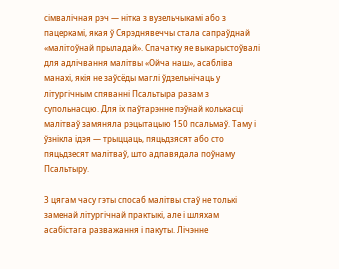сімвалічная рэч — нітка з вузельчыкамі або з пацеркамі, якая ў Сярэднявеччы стала сапраўднай «малітоўнай прыладай». Спачатку яе выкарыстоўвалі для адлічвання малітвы «Ойча наш», асабліва манахі, якія не заўсёды маглі ўдзельнічаць у літургічным спяванні Псальтыра разам з супольнасцю. Для іх паўтарэнне пэўнай колькасці малітваў замяняла рэцытацыю 150 псальмаў. Таму і ўзнікла ідэя — трыццаць, пяцьдзясят або сто пяцьдзесят малітваў, што адпавядала поўнаму Псальтыру.

З цягам часу гэты спосаб малітвы стаў не толькі заменай літургічнай практыкі, але і шляхам асабістага разважання і пакуты. Лічэнне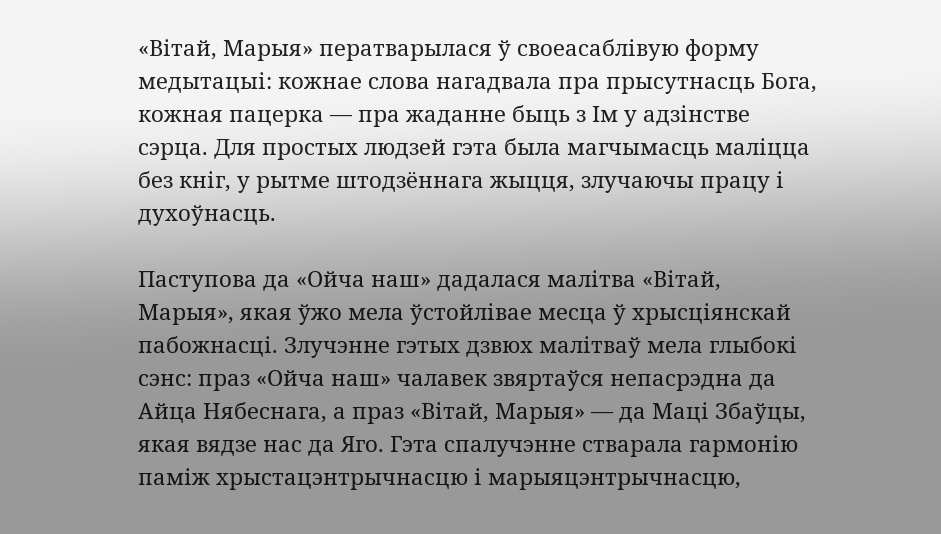«Вітай, Марыя» ператварылася ў своеасаблівую форму медытацыі: кожнае слова нагадвала пра прысутнасць Бога, кожная пацерка — пра жаданне быць з Ім у адзінстве сэрца. Для простых людзей гэта была магчымасць маліцца без кніг, у рытме штодзённага жыцця, злучаючы працу і духоўнасць.

Паступова да «Ойча наш» дадалася малітва «Вітай, Марыя», якая ўжо мела ўстойлівае месца ў хрысціянскай пабожнасці. Злучэнне гэтых дзвюх малітваў мела глыбокі сэнс: праз «Ойча наш» чалавек звяртаўся непасрэдна да Айца Нябеснага, а праз «Вітай, Марыя» — да Маці Збаўцы, якая вядзе нас да Яго. Гэта спалучэнне стварала гармонію паміж хрыстацэнтрычнасцю і марыяцэнтрычнасцю,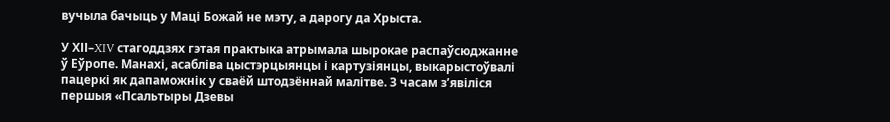вучыла бачыць у Маці Божай не мэту, а дарогу да Хрыста.

У ХІІ–XIV стагоддзях гэтая практыка атрымала шырокае распаўсюджанне ў Еўропе. Манахі, асабліва цыстэрцыянцы і картузіянцы, выкарыстоўвалі пацеркі як дапаможнік у сваёй штодзённай малітве. З часам з’явіліся першыя «Псальтыры Дзевы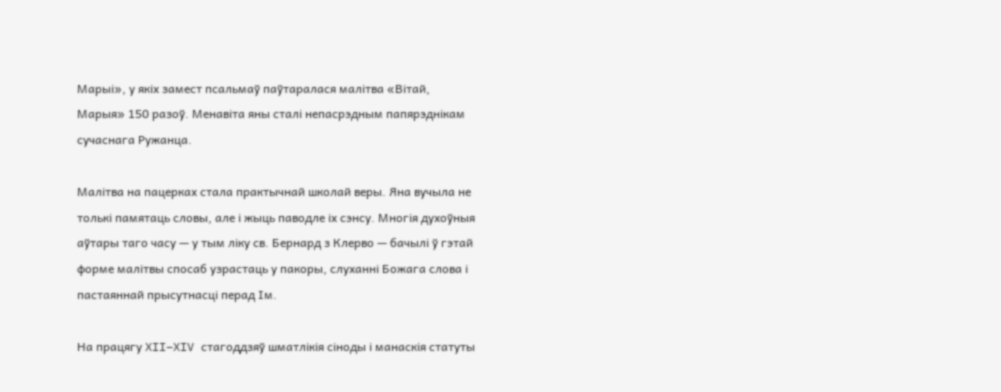Марыі», у якіх замест псальмаў паўтаралася малітва «Вітай, Марыя» 150 разоў. Менавіта яны сталі непасрэдным папярэднікам сучаснага Ружанца.

Малітва на пацерках стала практычнай школай веры. Яна вучыла не толькі памятаць словы, але і жыць паводле іх сэнсу. Многія духоўныя аўтары таго часу — у тым ліку св. Бернард з Клерво — бачылі ў гэтай форме малітвы спосаб узрастаць у пакоры, слуханні Божага слова і пастаяннай прысутнасці перад Ім.

На працягу XII–XIV стагоддзяў шматлікія сіноды і манаскія статуты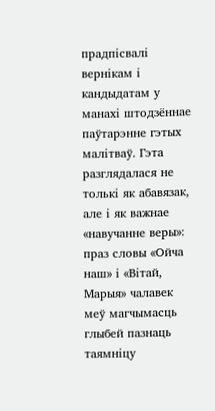прадпісвалі вернікам і кандыдатам у манахі штодзённае паўтарэнне гэтых малітваў. Гэта разглядалася не толькі як абавязак, але і як важнае «навучанне веры»: праз словы «Ойча наш» і «Вітай, Марыя» чалавек меў магчымасць глыбей пазнаць таямніцу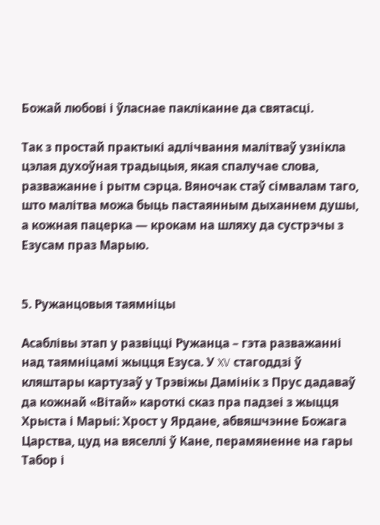Божай любові і ўласнае пакліканне да святасці.

Так з простай практыкі адлічвання малітваў узнікла цэлая духоўная традыцыя, якая спалучае слова, разважанне і рытм сэрца. Вяночак стаў сімвалам таго, што малітва можа быць пастаянным дыханнем душы, а кожная пацерка — крокам на шляху да сустрэчы з Езусам праз Марыю.


5. Ружанцовыя таямніцы

Асаблівы этап у развіцці Ружанца – гэта разважанні над таямніцамі жыцця Езуса. У XV стагоддзі ў кляштары картузаў у Трэвіжы Дамінік з Прус дадаваў да кожнай «Вітай» кароткі сказ пра падзеі з жыцця Хрыста і Марыі: Хрост у Ярдане, абвяшчэнне Божага Царства, цуд на вяселлі ў Кане, перамяненне на гары Табор і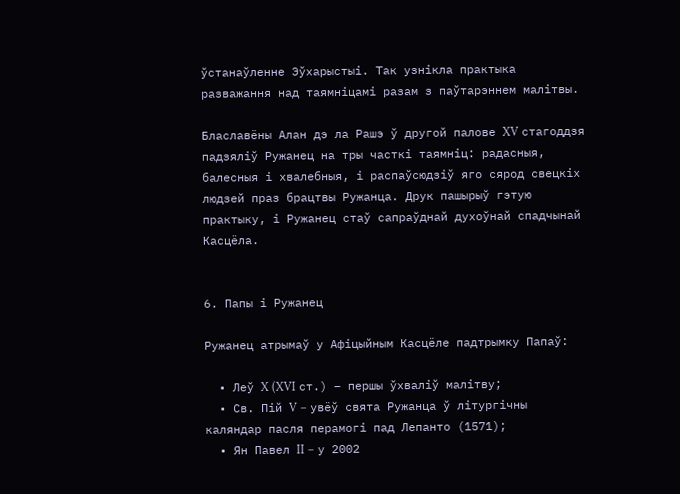ўстанаўленне Эўхарыстыі. Так узнікла практыка разважання над таямніцамі разам з паўтарэннем малітвы.

Блаславёны Алан дэ ла Рашэ ў другой палове XV стагоддзя падзяліў Ружанец на тры часткі таямніц: радасныя, балесныя і хвалебныя, і распаўсюдзіў яго сярод свецкіх людзей праз брацтвы Ружанца. Друк пашырыў гэтую практыку, і Ружанец стаў сапраўднай духоўнай спадчынай Касцёла.


6. Папы і Ружанец

Ружанец атрымаў у Афіцыйным Касцёле падтрымку Папаў:

  • Леў X (XVI ст.) – першы ўхваліў малітву;
  • Св. Пій V – увёў свята Ружанца ў літургічны каляндар пасля перамогі пад Лепанто (1571);
  • Ян Павел II – у 2002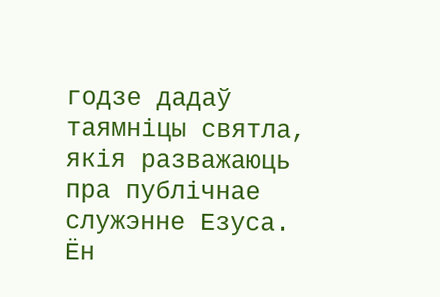годзе дадаў таямніцы святла, якія разважаюць пра публічнае служэнне Езуса. Ён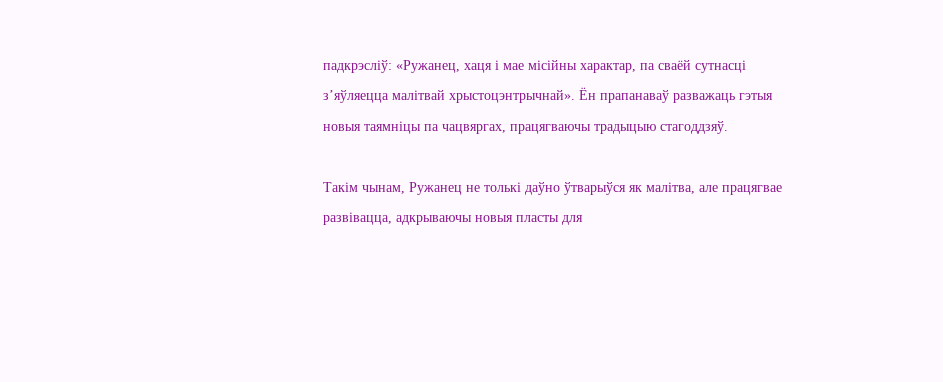падкрэсліў: «Ружанец, хаця і мае місійны характар, па сваёй сутнасці з’яўляецца малітвай хрыстоцэнтрычнай». Ён прапанаваў разважаць гэтыя новыя таямніцы па чацвяргах, працягваючы традыцыю стагоддзяў.

Такім чынам, Ружанец не толькі даўно ўтварыўся як малітва, але працягвае развівацца, адкрываючы новыя пласты для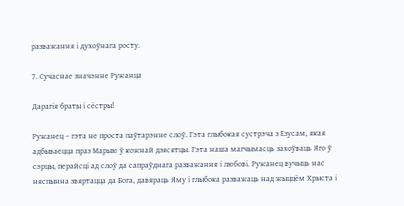разважання і духоўнага росту.

7. Сучаснае значэнне Ружанца

Дарагія браты і сёстры!

Ружанец – гэта не проста паўтарэнне слоў. Гэта глыбокая сустрэча з Езусам, якая адбываецца праз Марыю ў кожнай дзясятцы. Гэта наша магчымасць захоўваць Яго ў сэрцы, перайсці ад слоў да сапраўднага разважання і любові. Ружанец вучыць нас няспынна звяртацца да Бога, давяраць Яму і глыбока разважаць над жыццём Хрыста і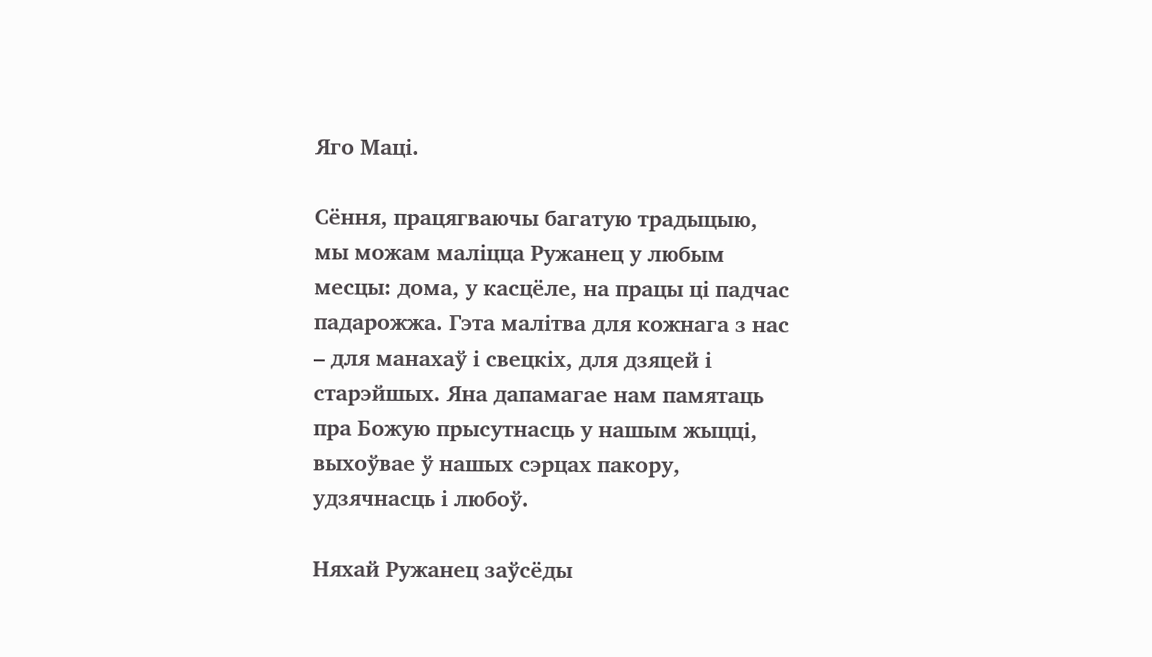Яго Маці.

Сёння, працягваючы багатую традыцыю, мы можам маліцца Ружанец у любым месцы: дома, у касцёле, на працы ці падчас падарожжа. Гэта малітва для кожнага з нас – для манахаў і свецкіх, для дзяцей і старэйшых. Яна дапамагае нам памятаць пра Божую прысутнасць у нашым жыцці, выхоўвае ў нашых сэрцах пакору, удзячнасць і любоў.

Няхай Ружанец заўсёды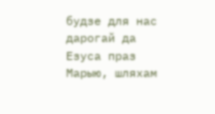будзе для нас дарогай да Езуса праз Марыю, шляхам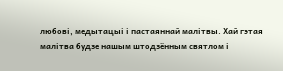любові, медытацыі і пастаяннай малітвы. Хай гэтая малітва будзе нашым штодзённым святлом і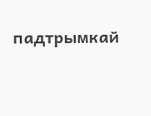падтрымкай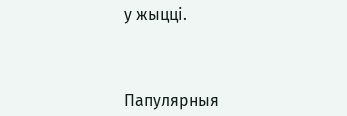у жыцці.



Папулярныя